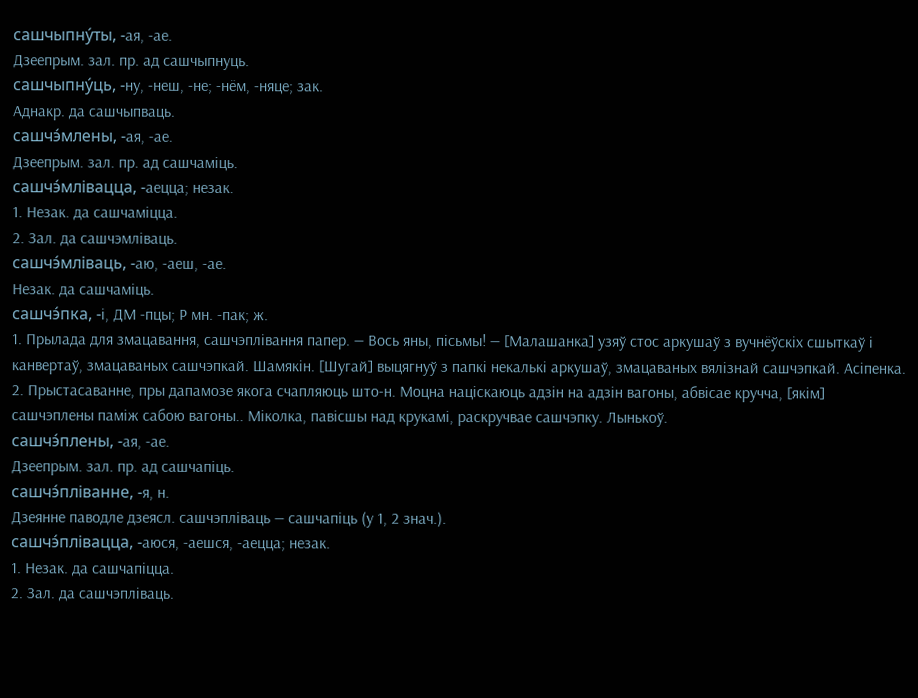сашчыпну́ты, ‑ая, ‑ае.
Дзеепрым. зал. пр. ад сашчыпнуць.
сашчыпну́ць, ‑ну, ‑неш, ‑не; ‑нём, ‑няце; зак.
Аднакр. да сашчыпваць.
сашчэ́млены, ‑ая, ‑ае.
Дзеепрым. зал. пр. ад сашчаміць.
сашчэ́млівацца, ‑аецца; незак.
1. Незак. да сашчаміцца.
2. Зал. да сашчэмліваць.
сашчэ́мліваць, ‑аю, ‑аеш, ‑ае.
Незак. да сашчаміць.
сашчэ́пка, ‑і, ДМ ‑пцы; Р мн. ‑пак; ж.
1. Прылада для змацавання, сашчэплівання папер. — Вось яны, пісьмы! — [Малашанка] узяў стос аркушаў з вучнёўскіх сшыткаў і канвертаў, змацаваных сашчэпкай. Шамякін. [Шугай] выцягнуў з папкі некалькі аркушаў, змацаваных вялізнай сашчэпкай. Асіпенка.
2. Прыстасаванне, пры дапамозе якога счапляюць што‑н. Моцна націскаюць адзін на адзін вагоны, абвісае кручча, [якім] сашчэплены паміж сабою вагоны.. Міколка, павісшы над крукамі, раскручвае сашчэпку. Лынькоў.
сашчэ́плены, ‑ая, ‑ае.
Дзеепрым. зал. пр. ад сашчапіць.
сашчэ́пліванне, ‑я, н.
Дзеянне паводле дзеясл. сашчэпліваць — сашчапіць (у 1, 2 знач.).
сашчэ́плівацца, ‑аюся, ‑аешся, ‑аецца; незак.
1. Незак. да сашчапіцца.
2. Зал. да сашчэпліваць.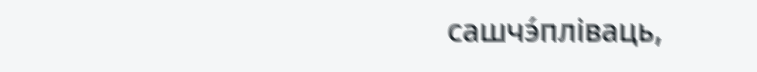сашчэ́пліваць,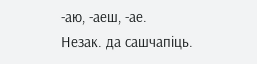‑аю, ‑аеш, ‑ае.
Незак. да сашчапіць.